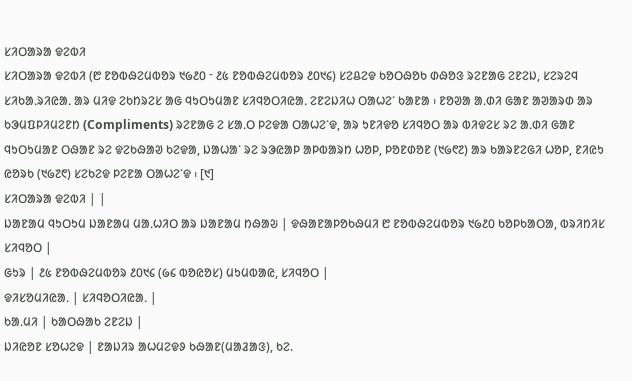ᱥᱤᱛᱟᱨᱟ ᱫᱮᱵᱤ
ᱥᱤᱛᱟᱨᱟ ᱫᱮᱵᱤ (᱘ ᱱᱚᱵᱷᱮᱢᱵᱚᱨ ᱑᱙᱒᱐ ᱼ ᱒᱕ ᱱᱚᱵᱷᱮᱢᱵᱚᱨ ᱒᱐᱑᱔) ᱥᱮᱪᱮᱫ ᱠᱚᱛᱷᱚᱠ ᱰᱷᱚᱝ ᱨᱮᱱᱟᱜ ᱮᱱᱮᱡ, ᱥᱮᱨᱮᱧ ᱥᱤᱠᱟᱹᱨᱤᱭᱟᱹ ᱟᱨ ᱢᱤᱫ ᱮᱠᱴᱨᱮᱥ ᱟᱜ ᱧᱩᱛᱩᱢᱟᱱ ᱥᱤᱧᱚᱛᱤᱭᱟᱹ ᱮᱱᱮᱡᱤᱦ ᱛᱟᱦᱮᱸ ᱠᱟᱱᱟ ᱾ ᱱᱚᱣᱟ ᱟᱹᱰᱤ ᱜᱟᱱ ᱟᱣᱟᱨᱰ ᱟᱨ ᱠᱳᱢᱯᱞᱤᱢᱮᱱᱴ (Compliments) ᱨᱮᱱᱟᱜ ᱮ ᱥᱟᱹᱛ ᱞᱮᱫᱟ ᱛᱟᱦᱮᱸᱫ, ᱟᱨ ᱩᱱᱤᱫᱚ ᱥᱤᱧᱚᱛ ᱟᱨ ᱵᱤᱫᱮᱥ ᱨᱮ ᱟᱹᱰᱤ ᱜᱟᱱ ᱧᱩᱛᱩᱢᱟᱱ ᱛᱷᱟᱱ ᱨᱮ ᱫᱮᱠᱷᱟᱣ ᱠᱮᱫᱟ, ᱡᱟᱦᱟᱸ ᱨᱮ ᱨᱳᱭᱟᱞ ᱟᱞᱵᱟᱨᱴ ᱦᱚᱞ, ᱞᱚᱱᱰᱚᱱ (᱑᱙᱖᱗) ᱟᱨ ᱠᱟᱨᱱᱮᱜᱤ ᱦᱚᱞ, ᱱᱤᱭᱩ ᱭᱚᱨᱠ (᱑᱙᱗᱖) ᱥᱮᱠᱮᱫ ᱞᱮᱱᱟ ᱛᱟᱦᱮᱸᱫ ᱾ [᱑]
ᱥᱤᱛᱟᱨᱟ ᱫᱮᱵᱤ | |
ᱡᱟᱱᱟᱢ ᱧᱩᱛᱩᱢ ᱡᱟᱱᱟᱢ ᱢᱟᱹᱦᱤᱛ ᱟᱨ ᱡᱟᱱᱟᱢ ᱴᱷᱟᱶ | ᱫᱷᱟᱱᱟᱞᱚᱠᱷᱢᱤ ᱘ ᱱᱚᱵᱷᱮᱢᱵᱚᱨ ᱑᱙᱒᱐ ᱠᱚᱞᱠᱟᱛᱟ, ᱵᱨᱤᱴᱤᱥ ᱥᱤᱧᱚᱛ |
ᱜᱩᱨ | ᱒᱕ ᱱᱚᱵᱷᱮᱢᱵᱚᱨ ᱒᱐᱑᱔ (᱙᱔ ᱵᱚᱭᱚᱥ) ᱢᱩᱢᱵᱟᱭ, ᱥᱤᱧᱚᱛ |
ᱫᱤᱥᱚᱢᱤᱭᱟᱹ | ᱥᱤᱧᱚᱛᱤᱭᱟᱹ |
ᱠᱟᱹᱢᱤ | ᱠᱟᱛᱷᱟᱠ ᱮᱱᱮᱡ |
ᱡᱤᱭᱚᱱ ᱥᱚᱦᱮᱫ | ᱱᱟᱡᱤᱨ ᱟᱦᱢᱮᱫᱽ ᱠᱷᱟᱱ(ᱢᱟᱲᱟᱝ), ᱠᱮ.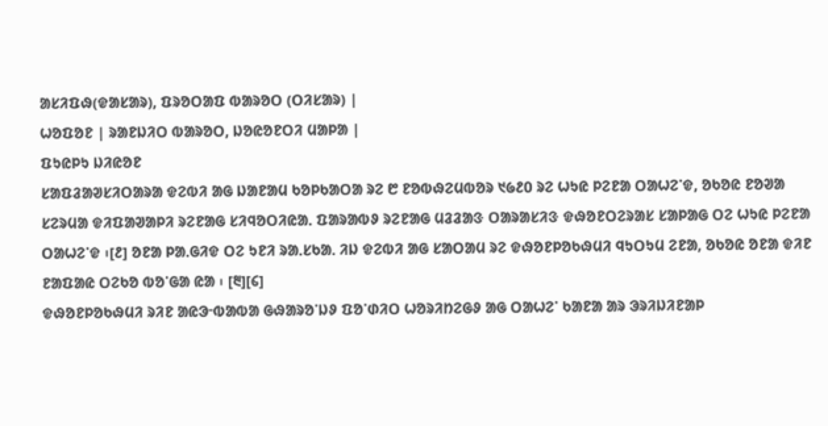ᱟᱥᱤᱯᱷ(ᱫᱟᱥᱟᱨ), ᱯᱨᱚᱛᱟᱯ ᱵᱟᱨᱚᱛ (ᱛᱤᱥᱟᱨ) |
ᱦᱚᱯᱚᱱ | ᱨᱟᱱᱡᱤᱛ ᱵᱟᱨᱚᱛ, ᱡᱚᱭᱚᱱᱛᱤ ᱢᱟᱞᱟ |
ᱯᱩᱭᱞᱩ ᱡᱤᱭᱚᱱ
ᱥᱟᱯᱲᱟᱣᱥᱤᱛᱟᱨᱟ ᱫᱮᱵᱤ ᱟᱜ ᱡᱟᱱᱟᱢ ᱠᱚᱞᱠᱟᱛᱟ ᱨᱮ ᱘ ᱱᱚᱵᱷᱮᱢᱵᱚᱨ ᱑᱙᱒᱐ ᱨᱮ ᱦᱩᱭ ᱞᱮᱱᱟ ᱛᱟᱦᱮᱸᱫ, ᱚᱠᱚᱭ ᱱᱚᱣᱟ ᱥᱮᱨᱢᱟ ᱫᱤᱯᱟᱣᱟᱞᱤ ᱨᱮᱱᱟᱜ ᱥᱤᱧᱚᱛᱤᱭᱟᱹ ᱯᱟᱨᱟᱵᱽ ᱨᱮᱱᱟᱜ ᱢᱲᱲᱟᱝ ᱛᱟᱨᱟᱥᱤᱝ ᱫᱷᱚᱱᱛᱮᱨᱟᱥ ᱥᱟᱞᱟᱜ ᱛᱮ ᱦᱩᱭ ᱞᱮᱱᱟ ᱛᱟᱦᱮᱸᱫ ᱾[᱒] ᱚᱱᱟ ᱞᱟᱹᱜᱤᱫ ᱛᱮ ᱩᱱᱤ ᱨᱟᱹᱥᱠᱟᱹ ᱤᱡ ᱫᱮᱵᱤ ᱟᱜ ᱥᱟᱛᱟᱢ ᱨᱮ ᱫᱷᱚᱱᱞᱚᱠᱷᱢᱤ ᱧᱩᱛᱩᱢ ᱮᱱᱟ, ᱚᱠᱚᱭ ᱚᱱᱟ ᱫᱤᱱ ᱱᱟᱯᱟᱭ ᱛᱮᱠᱚ ᱵᱚᱸᱜᱟ ᱭᱟ ᱾ [᱓][᱔]
ᱫᱷᱚᱱᱞᱚᱠᱷᱢᱤ ᱨᱤᱱ ᱟᱭᱳᱼᱵᱟᱵᱟ ᱜᱷᱟᱨᱚᱸᱡᱽ ᱯᱚᱸᱰᱤᱛ ᱦᱚᱨᱤᱴᱮᱜᱽ ᱟᱜ ᱛᱟᱦᱮᱸ ᱠᱟᱱᱟ ᱟᱨ ᱳᱨᱤᱡᱤᱱᱟᱞ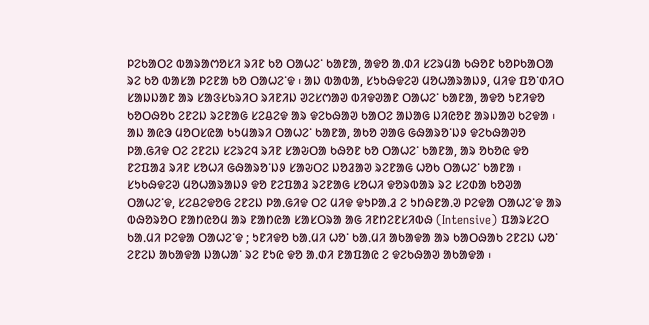ᱞᱮᱠᱟᱛᱮ ᱵᱟᱨᱟᱬᱚᱥᱤ ᱨᱤᱱ ᱠᱚ ᱛᱟᱦᱮᱸ ᱠᱟᱱᱟ, ᱟᱫᱚ ᱟᱹᱰᱤ ᱥᱮᱨᱢᱟ ᱠᱷᱚᱱ ᱠᱚᱞᱠᱟᱛᱟ ᱨᱮ ᱠᱚ ᱵᱟᱥᱟ ᱞᱮᱱᱟ ᱠᱚ ᱛᱟᱦᱮᱸᱫ ᱾ ᱟᱡ ᱵᱟᱵᱟ, ᱥᱩᱠᱷᱫᱮᱣ ᱢᱚᱦᱟᱨᱟᱡᱽ, ᱢᱤᱫ ᱯᱚᱸᱰᱤᱛ ᱥᱟᱡᱡᱟᱱ ᱟᱨ ᱥᱟᱝᱥᱠᱨᱤᱛ ᱨᱤᱱᱤᱡ ᱣᱮᱥᱬᱟᱣ ᱵᱤᱫᱣᱟᱱ ᱛᱟᱦᱮᱸ ᱠᱟᱱᱟ, ᱟᱫᱚ ᱩᱱᱤᱫᱚ ᱠᱚᱛᱷᱚᱠ ᱮᱱᱮᱡ ᱨᱮᱱᱟᱜ ᱥᱮᱪᱮᱫ ᱟᱨ ᱫᱮᱠᱷᱟᱣ ᱠᱟᱛᱮ ᱟᱡᱟᱜ ᱡᱤᱭᱚᱱ ᱟᱨᱡᱟᱣ ᱠᱮᱫᱟ ᱾ ᱟᱡ ᱟᱭᱳ ᱢᱚᱛᱥᱭᱟ ᱠᱩᱢᱟᱨᱤ ᱛᱟᱦᱮᱸ ᱠᱟᱱᱟ, ᱟᱠᱚ ᱣᱟᱜ ᱜᱷᱟᱨᱚᱸᱡᱽ ᱫᱮᱠᱷᱟᱣᱚ ᱞᱟᱹᱜᱤᱫ ᱛᱮ ᱮᱱᱮᱡ ᱥᱮᱨᱮᱧ ᱨᱤᱱ ᱥᱟᱶᱛᱟ ᱠᱷᱚᱱ ᱠᱚ ᱛᱟᱦᱮᱸ ᱠᱟᱱᱟ, ᱟᱨ ᱚᱠᱚᱭ ᱫᱚ ᱱᱮᱯᱟᱲ ᱨᱤᱱ ᱥᱚᱦᱤ ᱜᱷᱟᱨᱚᱸᱡᱽ ᱥᱟᱶᱛᱮ ᱡᱚᱲᱟᱣ ᱨᱮᱱᱟᱜ ᱦᱚᱠ ᱛᱟᱦᱮᱸ ᱠᱟᱱᱟ ᱾ ᱥᱩᱠᱷᱫᱮᱣ ᱢᱚᱦᱟᱨᱟᱡᱽ ᱫᱚ ᱱᱮᱯᱟᱲ ᱨᱮᱱᱟᱜ ᱥᱚᱦᱤ ᱫᱚᱨᱵᱟᱨ ᱨᱮ ᱥᱮᱰᱟ ᱠᱚᱣᱟ ᱛᱟᱦᱮᱸᱫ, ᱥᱮᱪᱮᱫᱚᱜ ᱮᱱᱮᱡ ᱞᱟᱹᱜᱤᱫ ᱛᱮ ᱢᱤᱫ ᱫᱩᱞᱟᱹᱲ ᱮ ᱩᱴᱷᱱᱟᱹᱣ ᱞᱮᱫᱟ ᱛᱟᱦᱮᱸᱫ ᱟᱨ ᱵᱷᱚᱨᱚᱛ ᱱᱟᱴᱭᱚᱢ ᱟᱨ ᱱᱟᱴᱭᱟ ᱥᱟᱥᱛᱨᱟ ᱟᱜ ᱤᱱᱴᱮᱱᱥᱤᱵᱷ (Intensive) ᱯᱟᱨᱥᱮᱛ ᱠᱟᱹᱢᱤ ᱞᱮᱫᱟ ᱛᱟᱦᱮᱸᱫ ; ᱩᱱᱤᱫᱚ ᱠᱟᱹᱢᱤ ᱦᱚᱸ ᱠᱟᱹᱢᱤ ᱟᱠᱟᱫᱟ ᱟᱨ ᱠᱟᱛᱷᱟᱠ ᱮᱱᱮᱡ ᱦᱚᱸ ᱮᱱᱮᱡ ᱟᱠᱟᱫᱟ ᱡᱟᱦᱟᱸ ᱨᱮ ᱱᱩᱭ ᱫᱚ ᱟᱹᱰᱤ ᱱᱟᱯᱟᱭ ᱮ ᱫᱮᱠᱷᱟᱣ ᱟᱠᱟᱫᱟ ᱾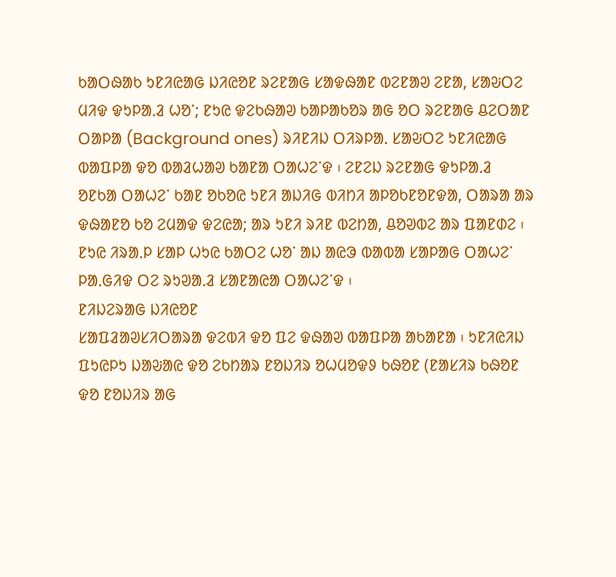ᱠᱟᱛᱷᱟᱠ ᱩᱱᱤᱭᱟᱜ ᱡᱤᱭᱚᱱ ᱨᱮᱱᱟᱜ ᱥᱟᱫᱷᱟᱱ ᱵᱮᱱᱟᱣ ᱮᱱᱟ, ᱥᱟᱶᱛᱮ ᱢᱤᱫ ᱫᱩᱞᱟᱹᱲ ᱦᱚᱸ; ᱱᱩᱭ ᱫᱮᱠᱷᱟᱣ ᱠᱟᱞᱟᱠᱚᱨ ᱟᱜ ᱚᱛ ᱨᱮᱱᱟᱜ ᱪᱮᱛᱟᱱ ᱛᱟᱞᱟ (Background ones) ᱨᱤᱱᱤᱡ ᱛᱤᱨᱞᱟᱹ ᱥᱟᱶᱛᱮ ᱩᱱᱤᱭᱟᱜ ᱵᱟᱯᱞᱟ ᱫᱚ ᱵᱟᱲᱦᱟᱣ ᱠᱟᱱᱟ ᱛᱟᱦᱮᱸᱫ ᱾ ᱮᱱᱮᱡ ᱨᱮᱱᱟᱜ ᱫᱩᱞᱟᱹᱲ ᱚᱱᱠᱟ ᱛᱟᱦᱮᱸ ᱠᱟᱱ ᱚᱠᱚᱭ ᱩᱱᱤ ᱟᱡᱤᱜ ᱵᱤᱴᱤ ᱟᱞᱚᱠᱱᱚᱱᱫᱟ, ᱛᱟᱨᱟ ᱟᱨ ᱫᱷᱟᱱᱚ ᱠᱚ ᱮᱢᱟᱫ ᱫᱮᱭᱟ; ᱟᱨ ᱩᱱᱤ ᱨᱤᱱ ᱵᱮᱴᱟ, ᱪᱚᱣᱵᱮ ᱟᱨ ᱯᱟᱱᱰᱮ ᱾ ᱱᱩᱭ ᱤᱨᱟᱹᱞ ᱥᱟᱞ ᱦᱩᱭ ᱠᱟᱛᱮ ᱦᱚᱸ ᱟᱡ ᱟᱭᱳ ᱵᱟᱵᱟ ᱥᱟᱞᱟᱜ ᱛᱟᱦᱮᱸ ᱞᱟᱹᱜᱤᱫ ᱛᱮ ᱨᱩᱣᱟᱹᱲ ᱥᱟᱱᱟᱭᱟ ᱛᱟᱦᱮᱸᱫ ᱾
ᱱᱤᱡᱮᱨᱟᱜ ᱡᱤᱭᱚᱱ
ᱥᱟᱯᱲᱟᱣᱥᱤᱛᱟᱨᱟ ᱫᱮᱵᱤ ᱫᱚ ᱯᱮ ᱫᱷᱟᱣ ᱵᱟᱯᱞᱟ ᱟᱠᱟᱱᱟ ᱾ ᱩᱱᱤᱭᱤᱡ ᱯᱩᱭᱞᱩ ᱡᱟᱶᱟᱭ ᱫᱚ ᱮᱠᱴᱟᱨ ᱱᱚᱡᱤᱨ ᱚᱦᱢᱚᱫᱽ ᱠᱷᱚᱱ (ᱱᱟᱥᱤᱨ ᱠᱷᱚᱱ ᱫᱚ ᱱᱚᱡᱤᱨ ᱟᱜ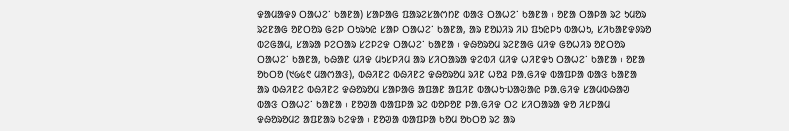ᱫᱟᱢᱟᱫᱽ ᱛᱟᱦᱮᱸ ᱠᱟᱱᱟ) ᱥᱟᱞᱟᱜ ᱯᱟᱨᱮᱥᱟᱬᱴᱱ ᱵᱟᱝ ᱛᱟᱦᱮᱸ ᱠᱟᱱᱟ ᱾ ᱚᱱᱟ ᱛᱟᱞᱟ ᱨᱮ ᱩᱢᱚᱨ ᱨᱮᱱᱟᱜ ᱚᱱᱛᱚᱨ ᱜᱮᱞ ᱛᱩᱨᱩᱭ ᱥᱟᱞ ᱛᱟᱦᱮᱸ ᱠᱟᱱᱟ, ᱟᱨ ᱱᱚᱡᱤᱨ ᱤᱡ ᱯᱩᱭᱞᱩ ᱵᱟᱦᱩ, ᱥᱤᱠᱟᱱᱫᱽᱨᱚ ᱵᱮᱜᱟᱢ, ᱥᱟᱨᱟ ᱞᱮᱛᱟᱨ ᱥᱮᱞᱮᱫ ᱛᱟᱦᱮᱸ ᱠᱟᱱᱟ ᱾ ᱫᱷᱚᱨᱚᱢ ᱨᱮᱱᱟᱜ ᱢᱤᱫ ᱜᱚᱦᱤᱨ ᱚᱱᱛᱚᱨ ᱛᱟᱦᱮᱸ ᱠᱟᱱᱟ, ᱠᱷᱟᱱ ᱢᱤᱫ ᱢᱩᱥᱞᱤᱢ ᱟᱨ ᱥᱤᱛᱟᱨᱟ ᱫᱮᱵᱤ ᱢᱤᱫ ᱦᱤᱱᱫᱩ ᱛᱟᱦᱮᱸ ᱠᱟᱱᱟ ᱾ ᱚᱱᱟ ᱚᱠᱛᱚ (᱑᱙᱕᱖ ᱢᱟᱬᱟᱝ), ᱵᱷᱤᱱᱮ ᱵᱷᱤᱱᱮ ᱫᱷᱚᱨᱚᱢ ᱨᱤᱱ ᱦᱚᱲ ᱞᱟᱹᱜᱤᱫ ᱵᱟᱯᱞᱟ ᱵᱟᱝ ᱠᱟᱱᱟ ᱟᱨ ᱵᱷᱤᱱᱮ ᱵᱷᱤᱱᱮ ᱫᱷᱚᱨᱚᱢ ᱥᱟᱞᱟᱜ ᱟᱯᱟᱱ ᱟᱯᱤᱱ ᱵᱟᱦᱩᱼᱡᱟᱶᱟᱭ ᱞᱟᱹᱜᱤᱫ ᱥᱟᱢᱵᱷᱟᱣ ᱵᱟᱝ ᱛᱟᱦᱮᱸ ᱠᱟᱱᱟ ᱾ ᱱᱚᱣᱟ ᱵᱟᱯᱞᱟ ᱨᱮ ᱵᱚᱞᱚᱱ ᱞᱟᱹᱜᱤᱫ ᱛᱮ ᱥᱤᱛᱟᱨᱟ ᱫᱚ ᱤᱥᱞᱟᱢ ᱫᱷᱚᱨᱚᱢᱮ ᱟᱯᱱᱟᱨ ᱠᱮᱫᱟ ᱾ ᱱᱚᱣᱟ ᱵᱟᱯᱞᱟ ᱠᱚᱢ ᱚᱠᱛᱚ ᱨᱮ ᱟᱨ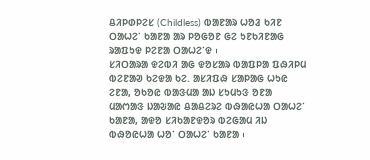ᱪᱤᱞᱰᱞᱮᱥ (Childless) ᱵᱟᱱᱟᱨ ᱦᱚᱲ ᱠᱤᱱ ᱛᱟᱦᱮᱸ ᱠᱟᱱᱟ ᱟᱨ ᱞᱚᱜᱚᱱ ᱜᱮ ᱩᱱᱠᱤᱱᱟᱜ ᱨᱟᱯᱩᱫ ᱞᱮᱱᱟ ᱛᱟᱦᱮᱸᱫ ᱾
ᱥᱤᱛᱟᱨᱟ ᱫᱮᱵᱤ ᱟᱜ ᱫᱚᱥᱟᱨ ᱵᱟᱯᱞᱟ ᱯᱷᱤᱞᱢ ᱵᱮᱱᱟᱣ ᱠᱮᱫᱟ ᱠᱮ. ᱟᱥᱤᱯᱷ ᱥᱟᱞᱟᱜ ᱦᱩᱭ ᱮᱱᱟ, ᱚᱠᱚᱭ ᱵᱟᱝᱢᱟ ᱟᱡ ᱥᱩᱢᱩᱝ ᱚᱱᱟ ᱢᱟᱬᱟᱝ ᱡᱟᱶᱟᱭ ᱪᱟᱪᱮᱨᱮ ᱵᱷᱟᱭᱦᱟ ᱛᱟᱦᱮᱸ ᱠᱟᱱᱟ, ᱟᱫᱚ ᱥᱤᱠᱟᱱᱫᱚᱨ ᱵᱮᱜᱟᱢ ᱤᱡ ᱵᱷᱚᱭᱦᱟ ᱦᱚᱸ ᱛᱟᱦᱮᱸ ᱠᱟᱱᱟ ᱾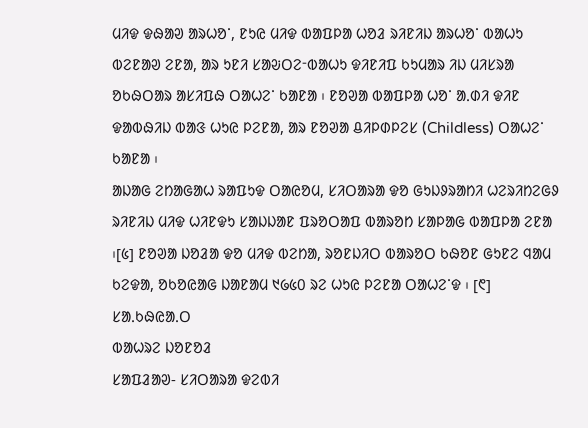ᱢᱤᱫ ᱫᱷᱟᱣ ᱟᱨᱦᱚᱸ, ᱱᱩᱭ ᱢᱤᱫ ᱵᱟᱯᱞᱟ ᱦᱚᱲ ᱨᱤᱱᱤᱡ ᱟᱨᱦᱚᱸ ᱵᱟᱦᱩ ᱵᱮᱱᱟᱣ ᱮᱱᱟ, ᱟᱨ ᱩᱱᱤ ᱥᱟᱶᱛᱮᱼᱵᱟᱦᱩ ᱫᱤᱱᱤᱯ ᱠᱩᱢᱟᱨ ᱤᱡ ᱢᱤᱥᱨᱟ ᱚᱠᱷᱛᱟᱨ ᱟᱥᱤᱯᱷ ᱛᱟᱦᱮᱸ ᱠᱟᱱᱟ ᱾ ᱱᱚᱣᱟ ᱵᱟᱯᱞᱟ ᱦᱚᱸ ᱟᱹᱰᱤ ᱫᱤᱱ ᱫᱟᱵᱷᱤᱡ ᱵᱟᱝ ᱦᱩᱭ ᱞᱮᱱᱟ, ᱟᱨ ᱱᱚᱣᱟ ᱪᱤᱞᱰᱞᱮᱥ (Childless) ᱛᱟᱦᱮᱸ ᱠᱟᱱᱟ ᱾
ᱟᱡᱟᱜ ᱮᱴᱟᱜᱟᱦ ᱨᱟᱯᱩᱫ ᱛᱟᱭᱚᱢ, ᱥᱤᱛᱟᱨᱟ ᱫᱚ ᱜᱩᱡᱽᱨᱟᱴᱤ ᱦᱮᱨᱤᱴᱮᱜᱽ ᱨᱤᱱᱤᱡ ᱢᱤᱫ ᱦᱤᱱᱫᱩ ᱥᱟᱡᱡᱟᱱ ᱯᱨᱚᱛᱟᱯ ᱵᱟᱨᱚᱴ ᱥᱟᱞᱟᱜ ᱵᱟᱯᱞᱟ ᱮᱱᱟ ᱾[᱕] ᱱᱚᱣᱟ ᱡᱚᱲᱟ ᱫᱚ ᱢᱤᱫ ᱵᱮᱴᱟ, ᱨᱚᱱᱡᱤᱛ ᱵᱟᱨᱚᱛ ᱠᱷᱚᱱ ᱜᱩᱱᱮ ᱧᱟᱢ ᱠᱮᱫᱟ, ᱚᱠᱚᱭᱟᱜ ᱡᱟᱱᱟᱢ ᱑᱙᱕᱐ ᱨᱮ ᱦᱩᱭ ᱞᱮᱱᱟ ᱛᱟᱦᱮᱸᱫ ᱾ [᱖]
ᱥᱟᱹᱠᱷᱭᱟᱹᱛ
ᱵᱟᱦᱨᱮ ᱡᱚᱱᱚᱲ
ᱥᱟᱯᱲᱟᱣ- ᱥᱤᱛᱟᱨᱟ ᱫᱮᱵᱤ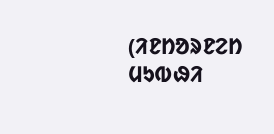(ᱤᱱᱴᱚᱨᱱᱮᱴ ᱢᱩᱵᱷᱤ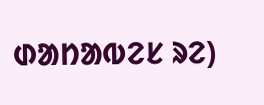ᱰᱟᱴᱟᱵᱮᱥ ᱨᱮ)